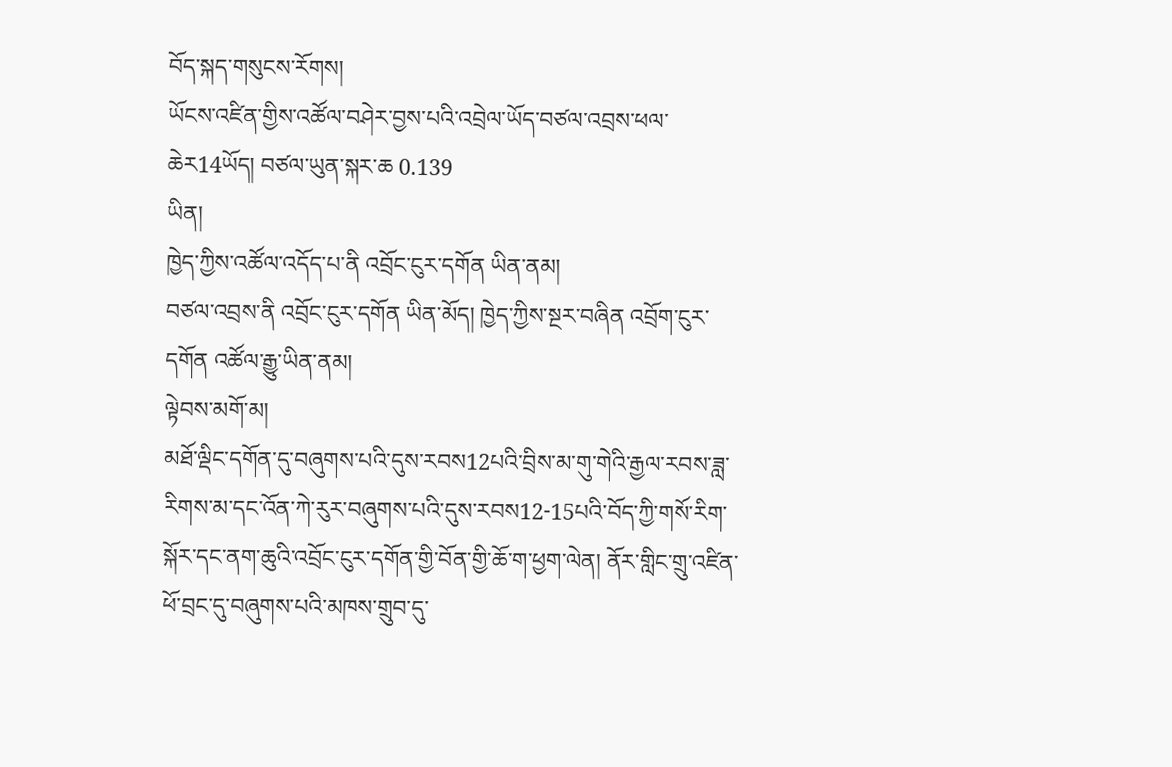བོད་སྐད་གསུངས་རོགས།
ཡོངས་འཛིན་གྱིས་འཚོལ་བཤེར་བྱས་པའི་འབྲེལ་ཡོད་བཙལ་འབྲས་ཕལ་ཆེར14ཡོད། བཙལ་ཡུན་སྐར་ཆ 0.139
ཡིན།
ཁྱེད་ཀྱིས་འཚོལ་འདོད་པ་ནི འབྲོང་ངུར་དགོན ཡིན་ནམ།
བཙལ་འབྲས་ནི འབྲོང་ངུར་དགོན ཡིན་མོད། ཁྱེད་ཀྱིས་སྔར་བཞིན འབྲོག་ངུར་དགོན འཚོལ་རྒྱུ་ཡིན་ནམ།
ལྟེབས་མགོ་མ།
མཐོ་ལྡིང་དགོན་དུ་བཞུགས་པའི་དུས་རབས12པའི་བྲིས་མ་གུ་གེའི་རྒྱལ་རབས་ཟླ་རིགས་མ་དང་འོན་ཀེ་རུར་བཞུགས་པའི་དུས་རབས12-15པའི་བོད་ཀྱི་གསོ་རིག་སྐོར་དང་ནག་ཆུའི་འབྲོང་ངུར་དགོན་གྱི་བོན་གྱི་ཆོ་ག་ཕྱག་ལེན། ནོར་གླིང་གྲུ་འཛིན་ཕོ་བྲང་དུ་བཞུགས་པའི་མཁས་གྲུབ་དུ་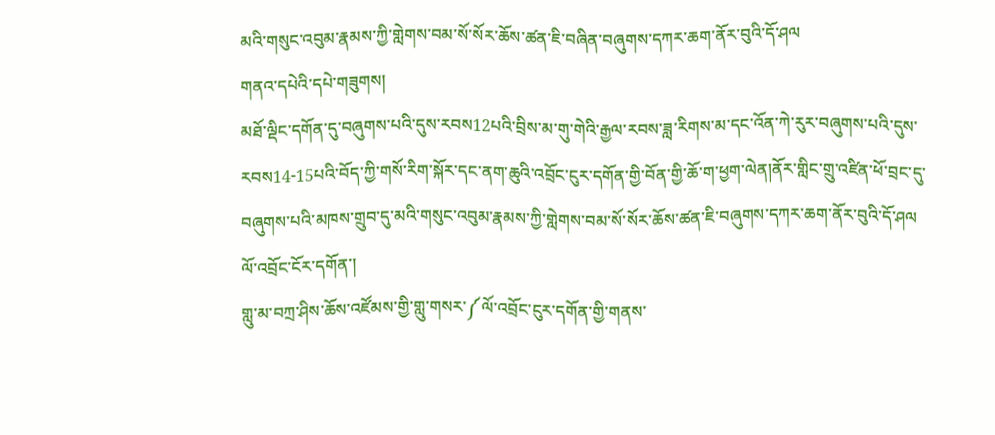མའི་གསུང་འབུམ་རྣམས་ཀྱི་གླེགས་བམ་སོ་སོར་ཆོས་ཚན་ཇི་བཞིན་བཞུགས་དཀར་ཆག་ནོར་བུའི་དོ་ཤལ
གནའ་དཔེའི་དཔེ་གཟུགས།
མཐོ་ལྡིང་དགོན་དུ་བཞུགས་པའི་དུས་རབས12པའི་བྲིས་མ་གུ་གེའི་རྒྱལ་རབས་ཟླ་རིགས་མ་དང་འོན་ཀེ་རུར་བཞུགས་པའི་དུས་རབས14-15པའི་བོད་ཀྱི་གསོ་རིག་སྐོར་དང་ནག་ཆུའི་འབྲོང་ངུར་དགོན་གྱི་བོན་གྱི་ཆོ་ག་ཕྱག་ལེན།ནོར་གླིང་གྲུ་འཛིན་ཕོ་བྲང་དུ་བཞུགས་པའི་མཁས་གྲུབ་དུ་མའི་གསུང་འབུམ་རྣམས་ཀྱི་གླེགས་བམ་སོ་སོར་ཆོས་ཚན་ཇི་བཞུགས་དཀར་ཆག་ནོར་བུའི་དོ་ཤལ
ལོ་འབྲོང་ངོར་དགོན་།
གླུ་མ་བཀྲ་ཤིས་ཆོས་འཛོམས་གྱི་གླུ་གསར་༼ལོ་འབྲོང་ངུར་དགོན་གྱི་གནས་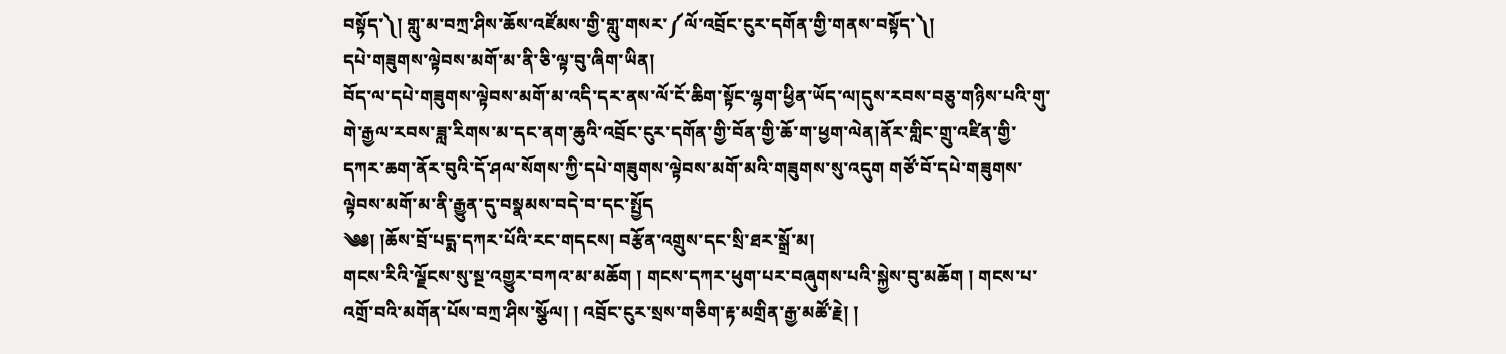བསྟོད་༽། གླུ་མ་བཀྲ་ཤིས་ཆོས་འཛོམས་གྱི་གླུ་གསར་༼ལོ་འབྲོང་ངུར་དགོན་གྱི་གནས་བསྟོད་༽།
དཔེ་གཟུགས་ལྟེབས་མགོ་མ་ནི་ཅི་ལྟ་བུ་ཞིག་ཡིན།
བོད་ལ་དཔེ་གཟུགས་ལྟེབས་མགོ་མ་འདི་དར་ནས་ལོ་ངོ་ཆིག་སྟོང་ལྷག་ཕྱིན་ཡོད་ལ།དུས་རབས་བཅུ་གཉིས་པའི་གུ་གེ་རྒྱལ་རབས་ཟླ་རིགས་མ་དང་ནག་ཆུའི་འབྲོང་ངུར་དགོན་གྱི་བོན་གྱི་ཆོ་ག་ཕྱག་ལེན།ནོར་གླིང་གྲུ་འཛིན་གྱི་དཀར་ཆག་ནོར་བུའི་དོ་ཤལ་སོགས་ཀྱི་དཔེ་གཟུགས་ལྟེབས་མགོ་མའི་གཟུགས་སུ་འདུག གཙོ་བོ་དཔེ་གཟུགས་ལྟེབས་མགོ་མ་ནི་རྒྱུན་དུ་བསྣམས་བདེ་བ་དང་སྤྱོད
༄༅། །ཆོས་བྲོ་པདྨ་དཀར་པོའི་རང་གདངས། བརྩོན་འགྲུས་དང་སྲི་ཐར་སྒྲོ་མ།
གངས་རིའི་ལྗོངས་སུ་སྔ་འགྱུར་བཀའ་མ་མཆོག ། གངས་དཀར་ཕུག་པར་བཞུགས་པའི་སྐྱེས་བུ་མཆོག ། གངས་པ་འགྲོ་བའི་མགོན་པོས་བཀྲ་ཤིས་སྩོལ། ། འབྲོང་ངུར་སྲས་གཅིག་རྟ་མགྲིན་རྒྱ་མཚོ་རྗེ། །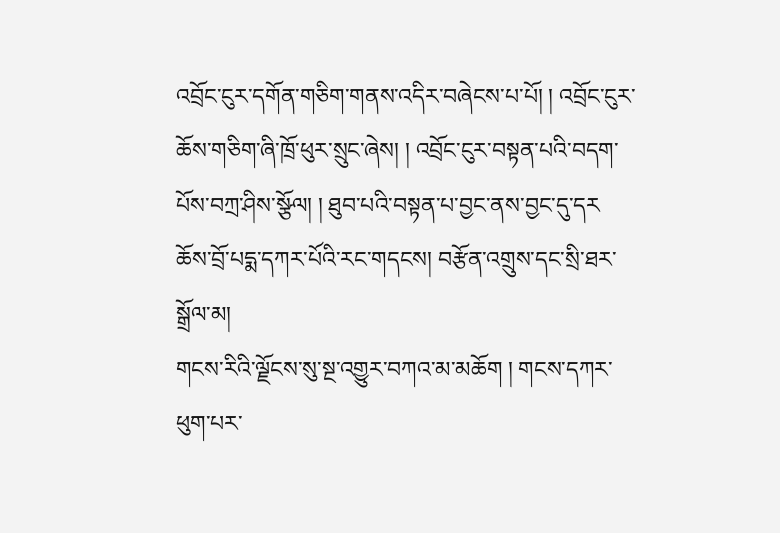འབྲོང་ངུར་དགོན་གཅིག་གནས་འདིར་བཞེངས་པ་པོ། ། འབྲོང་ངུར་ཆོས་གཅིག་ཞི་ཁྲོ་ཕུར་སྲུང་ཞེས། ། འབྲོང་ངུར་བསྟན་པའི་བདག་པོས་བཀྲ་ཤིས་སྩོལ། ། ཐུབ་པའི་བསྟན་པ་བྱང་ནས་བྱང་དུ་དར
ཆོས་བྲོ་པདྨ་དཀར་པོའི་རང་གདངས། བརྩོན་འགྲུས་དང་སྲི་ཐར་སྒྲོལ་མ།
གངས་རིའི་ལྗོངས་སུ་སྔ་འགྱུར་བཀའ་མ་མཆོག ། གངས་དཀར་ཕུག་པར་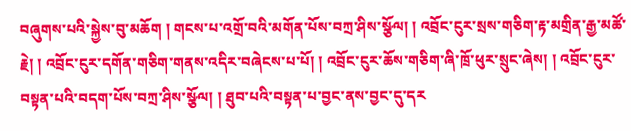བཞུགས་པའི་སྐྱེས་བུ་མཆོག ། གངས་པ་འགྲོ་བའི་མགོན་པོས་བཀྲ་ཤིས་སྩོལ། ། འབྲོང་ངུར་སྲས་གཅིག་རྟ་མགྲིན་རྒྱ་མཚོ་རྗེ། ། འབྲོང་ངུར་དགོན་གཅིག་གནས་འདིར་བཞེངས་པ་པོ། ། འབྲོང་ངུར་ཆོས་གཅིག་ཞི་ཁྲོ་ཕུར་སྲུང་ཞེས། ། འབྲོང་ངུར་བསྟན་པའི་བདག་པོས་བཀྲ་ཤིས་སྩོལ། ། ཐུབ་པའི་བསྟན་པ་བྱང་ནས་བྱང་དུ་དར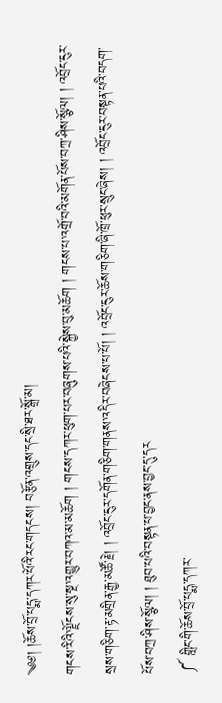༄༅། །ཆོས་བྲོ་པདྨ་དཀར་པོའི་རང་གདངས། བརྩོན་འགྲུས་དང་སྲི་ཐར་སྒྲོ་མ།
གངས་རིའི་ལྗོངས་སུ་སྔ་འགྱུར་བཀའ་མ་མཆོག ། གངས་དཀར་ཕུག་པར་བཞུགས་པའི་སྐྱེས་བུ་མཆོག ། གངས་པ་འགྲོ་བའི་མགོན་པོས་བཀྲ་ཤིས་སྩོལ། ། འབྲོང་ངུར་སྲས་གཅིག་རྟ་མགྲིན་རྒྱ་མཚོ་རྗེ། ། འབྲོང་ངུར་དགོན་གཅིག་གནས་འདིར་བཞེངས་པ་པོ། ། འབྲོང་ངུར་ཆོས་གཅིག་ཞི་ཁྲོ་ཕུར་སྲུང་ཞེས། ། འབྲོང་ངུར་བསྟན་པའི་བདག་པོས་བཀྲ་ཤིས་སྩོལ། ། ཐུབ་པའི་བསྟན་པ་བྱང་ནས་བྱང་དུ་དར
༼ གླིང་གི་ཆོས་བྲོ་པདྨ་དཀར་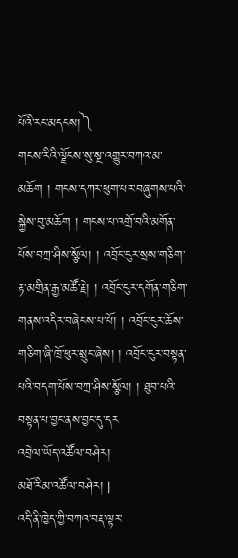པོའི་རང་མདངས།༽
གངས་རིའི་ལྗོངས་སུ་སྔ་འགྱུར་བཀའ་མ་མཆོག ། གངས་དཀར་ཕུག་པར་བཞུགས་པའི་སྐྱེས་བུ་མཆོག ། གངས་པ་འགྲོ་བའི་མགོན་པོས་བཀྲ་ཤིས་སྩོལ། ། འབྲོང་ངུར་སྲས་གཅིག་རྟ་མགྲིན་རྒྱ་མཚོ་རྗེ། ། འབྲོང་ངུར་དགོན་གཅིག་གནས་འདིར་བཞེངས་པ་པོ། ། འབྲོང་ངུར་ཆོས་གཅིག་ཞི་ཁྲོ་ཕུར་སྲུང་ཞེས། ། འབྲོང་ངུར་བསྟན་པའི་བདག་པོས་བཀྲ་ཤིས་སྩོལ། ། ཐུབ་པའི་བསྟན་པ་བྱང་ནས་བྱང་དུ་དར
འབྲེལ་ཡོད་འཚོལ་བཤེར།
མཐོ་རིམ་འཚོལ་བཤེར། |
འདི་ནི་ཁྱེད་ཀྱི་བཀའ་བརྡ་ལྟར་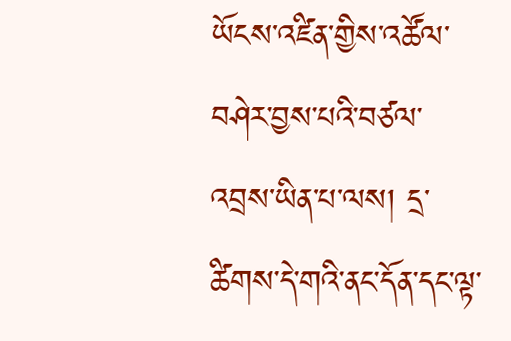ཡོངས་འཛིན་གྱིས་འཚོལ་བཤེར་བྱས་པའི་བཙལ་འབྲས་ཡིན་པ་ལས། དྲ་ཚིགས་དེ་གའི་ནང་དོན་དང་ལྟ་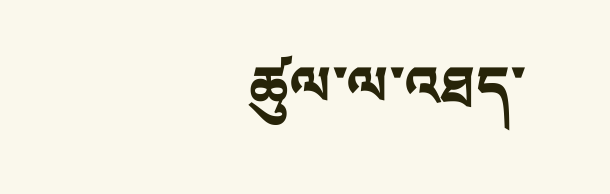ཚུལ་ལ་འཐད་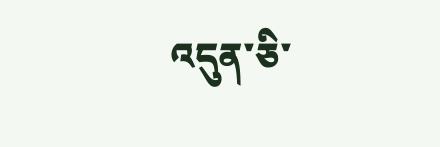འདུན་ཅི་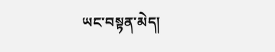ཡང་བསྟན་མེད།